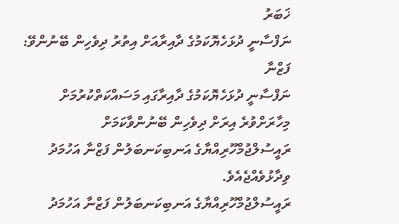ޚަބަރު
ނަފްސާނީ ދުޅަހެޔޮކަމުގެ ދާއިރާއަށް އިތުރު ދިވެހިން ބޭނުންވޭ: ފަޒްނާ
ނަފްސާނީ ދުޅަހެޔޮކަމުގެ ދާއިރާގައި މަސައްކަތްކުރުމަށް މިހާރަށްވުރެ އިރަށް ދިވެހިން ބޭނުންވާކަމަށް ރައީސުލްޖުމްހޫރިއްޔާގެ އަނބިކަނބަލުން ފަޒްނާ އަހުމަދު ވިދާޅުވެއްޖެއެވެ.
ރައީސުލްޖުމްހޫރިއްޔާގެ އަނބިކަނބަލުން ފަޒްނާ އަހުމަދު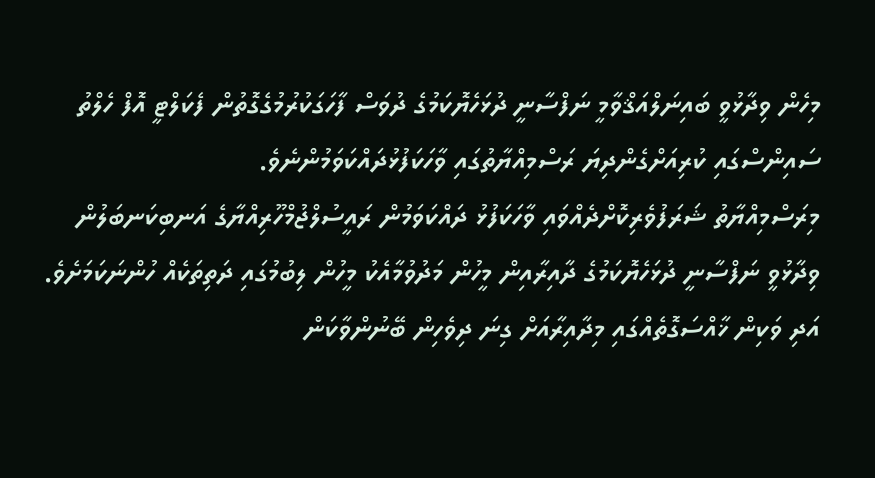މިހެން ވިދާޅުވީ ބައިނަލްއަޤްވާމީ ނަފްސާނީ ދުޅަހެޔޮކަމުގެ ދުވަސް ފާހަގަކުރުމުގެގޮތުން ފެކަލްޓީ އޮފް ހެލްތު ސައިންސްގައި ކުރިއަށްގެންދިޔަ ރަސްމިއްޔާތުގައި ވާހަކަފުޅުދައްކަވަމުންނެވެ.
މިރަސްމިއްޔާތު ޝަރަފުވެރިކޮށްދެއްވައި ވާހަކަފުޅު ދައްކަވަމުން ރައީސުލްޖުމްހޫރިއްޔާގެ އަނބިކަނބަލުން ވިދާޅުވީ ނަފްސާނީ ދުޅަހެޔޮކަމުގެ ދާއިރާއިން މީހުން މަދުވުމާއެކު މީހުން ލިބުމުގައި ދަތިތަކެއް ހުންނަކަމަށެވެ. އަދި ވަކިން ޚާއްސަގޮތެއްގައި މިދާއިރާއަށް ގިނަ ދިވެހިން ބޭނުންވާކަން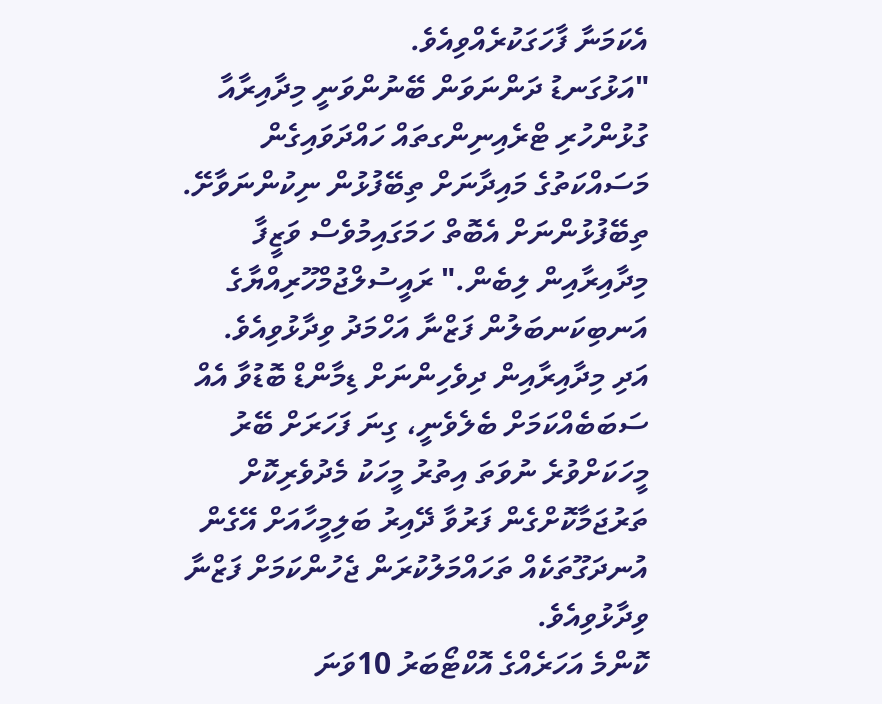އެކަމަނާ ފާހަގަކުރެއްވިއެވެ.
"އަޅުގަނޑު ދަންނަވަން ބޭނުންވަނީ މިދާއިރާއާ ގުޅުންހުރި ޓްރެއިނިންގތައް ހައްދަވައިގެން މަސައްކަތުގެ މައިދާނަށް ތިބޭފުޅުން ނިކުންނަވާށޭ. ތިބޭފުޅުންނަށް އެބޮތް ހަމަގައިމުވެސް ވަޒީފާ މިދާއިރާއިން ލިބެން." ރައީސުލްޖުމްހޫރިއްޔާގެ އަނބިކަނބަލުން ފަޒްނާ އަހްމަދު ވިދާޅުވިއެވެ.
އަދި މިދާއިރާއިން ދިވެހިންނަށް ޑިމާންޑް ބޮޑުވާ އެއް ސަބަބެއްކަމަށް ބެލެވެނީ، ގިނަ ފަހަރަށް ބޭރު މީހަކަށްވުރެ ނުވަތަ އިތުރު މީހަކު މެދުވެރިކޮށް ތަރުޖަމާކޮށްގެން ފަރުވާ ދޭއިރު ބަލިމީހާއަށް އޭގެން އުނދަގޫތަކެއް ތަހައްމަލުކުރަން ޖެހުންކަމަށް ފަޒްނާ ވިދާޅުވިއެވެ.
ކޮންމެ އަހަރެއްގެ އޮކްޓޯބަރު 10ވަނަ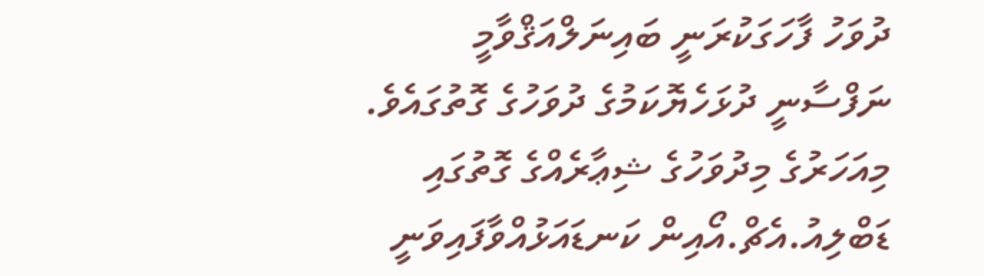ދުވަހު ފާހަގަކުރަނީ ބައިނަލްއަޤްވާމީ ނަފްސާނީ ދުޅަހެޔޮކަމުގެ ދުވަހުގެ ގޮތުގައެވެ. މިއަހަރުގެ މިދުވަހުގެ ޝިޢާރެއްގެ ގޮތުގައި ޑަބްލިއު.އެޗް.އޯއިން ކަނޑައަޅުއްވާފައިވަނީ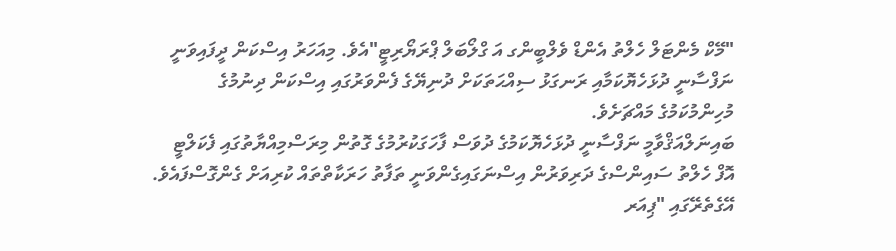"މޭކް މެންޓަލް ހެލްތު އެންޑް ވެލްބީންގ އަ ގްލޯބަލް ޕްރަޔޯރިޓީ"އެވެ. މިއަހަރު އިސްކަން ދީފައިވަނީ ނަފްސާނީ ދުޅަހެޔޮކަމާއި ރަނގަޅު ސިއްޙަތަކަށް ދުނިޔޭގެ ފެންވަރުގައި އިސްކަން ދިނުމުގެ މުހިންމުކަމުގެ މައްޗަށެވެ.
ބައިނަލްއަޤްވާމީ ނަފްސާނީ ދުޅަހެޔޮކަމުގެ ދުވަސް ފާހަގަކުރުމުގެ ގޮތުން މިރަސްމިއްޔާތުގައި ފެކަލްޓީ އޮފް ހެލްތު ސައިންސްގެ ދަރިވަރުން އިސްނަގައިގެންވަނީ ތަފާތު ހަރަކާތްތައް ކުރިއަށް ގެންގޮސްފައެވެ. އޭގެތެރޭގައި "ޕިއަރ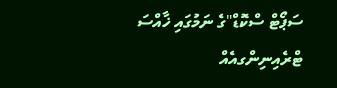ސަޕޯޓް ސްކޮޑް"ގެ ނަމުގައި ޚާއްސަ ޓްރެއިނިންގއެއް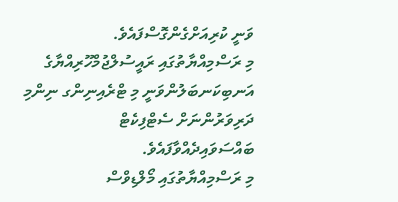ވަނީ ކުރިއަށްގެންގޮސްފައެވެ.
މި ރަސްމިއްޔާތުގައި ރައީސުލްޖުމްހޫރިއްޔާގެ އަނބިކަނބަލުންވަނީ މި ޓްރެއިނިންގ ނިންމި ދަރިވަރުންނަށް ސެޓްފިކެޓް ބައްސަވައިދެއްވާފައެވެ.
މި ރަސްމިއްޔާތުގައި މޯލްޑިވްސް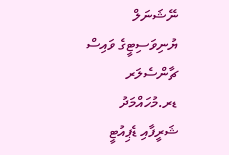ނޭޝަނަލް ޔުނިވަސިޓީގެ ވައިސް ޗާންސެލަރ ޑރ.މުހައްމަދު ޝަރީފާއި ޑެޕިއުޓީ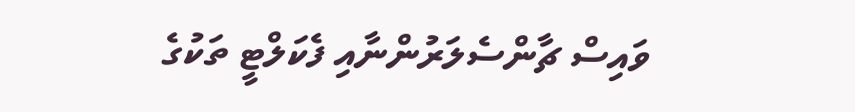ވައިސް ޗާންސެލަރުންނާއި ފެކަލްޓީ ތަކުގެ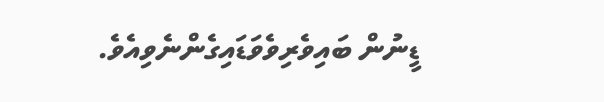ޑީނުން ބައިވެރިވެވަޑައިގެންނެވިއެވެ.